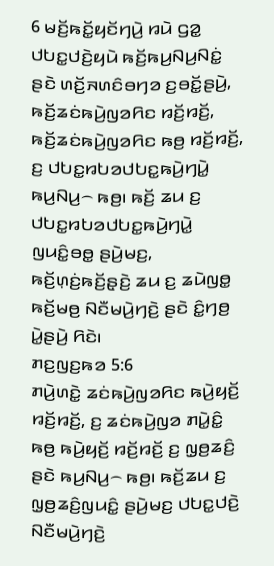6 ꤗꤢꤩ꤬ꤒꤢꤩ꤭ꤟꤢꤩꤚꤣꤧ꤬ ꤙꤣꤧ ꤞꤤ꤭ ꤓꤝꤢ꤭ꤓꤢꤧ꤬ꤟꤣꤧ ꤒꤢꤩ꤬ꤒꤣ꤬ꤡꤣ꤬ꤡꤢꤦ꤭ ꤔꤢꤧ ꤛꤢꤩ꤬ꤏꤛꤢꤨꤋꤚꤤ ꤢ꤬ꤋꤢꤩ꤭ꤔꤣꤧ꤬, ꤒꤢꤩ꤬ꤘꤢꤦꤒꤣꤧ꤬ꤜꤤꤖꤢ ꤙꤢꤩ꤬ꤙꤢꤩ꤬, ꤒꤢꤩ꤬ꤘꤢꤦꤒꤣꤧ꤬ꤜꤤꤖꤢ ꤒꤥ꤬ ꤙꤢꤩ꤬ꤙꤢꤩ꤬, ꤢ꤬ ꤓꤝꤢ꤭ꤙꤝꤤꤓꤝꤢ꤭ꤒꤣꤧ꤬ꤚꤣꤧ꤭ ꤒꤣ꤬ꤡꤣ꤬꤮ ꤒꤥ꤬꤯ ꤒꤢꤩ꤬ ꤘꤣ ꤢ꤬ ꤓꤝꤢ꤭ꤙꤝꤤꤓꤝꤢ꤭ꤒꤣꤧ꤬ꤚꤣꤧ꤭ ꤜꤣꤢꤨ꤭ꤋꤥ꤭ ꤔꤣꤧ꤬ꤗꤢ꤬, ꤒꤢꤩ꤬ꤛ꤫ꤢꤦ꤬ꤒꤢꤩ꤬ꤔ꤫ꤢꤧ꤬ ꤘꤣ ꤢ꤬ ꤘꤣꤧꤜꤥ꤭ ꤒꤢꤩ꤬ꤗꤥ꤬ ꤡꤢꤪꤗꤣꤧ꤬ꤚꤢꤧ꤬ ꤔꤢꤧ ꤢꤨ꤭ꤚꤥ꤬ ꤣꤧ꤭ꤔꤣꤧ꤬ ꤖꤢꤧ꤯
ꤊꤢ꤬ꤜꤢ꤬ꤒꤤ 5:6
ꤊꤣꤧ꤬ꤛꤢꤧ꤭ ꤘꤢꤦꤒꤣꤧ꤬ꤜꤤꤖꤢ ꤒꤣꤧ꤬ꤟꤢꤩ꤬ ꤙꤢꤩ꤬ꤙꤢꤩ꤬, ꤢ꤬ ꤘꤢꤦꤒꤣꤧ꤬ꤜꤤ ꤊꤣꤧ꤭ꤢꤨ꤭ ꤒꤥ꤬ ꤒꤣꤧ꤬ꤟꤢꤩ꤬ ꤙꤢꤩ꤬ꤙꤢꤩ꤬ ꤢ꤬ ꤜ꤫ꤥ꤬ꤘꤢꤨ꤬ ꤔꤢꤧ ꤒꤣ꤬ꤡꤣ꤬꤮ ꤒꤥ꤬꤯ ꤒꤢꤩ꤬ꤘꤣ ꤢ꤬ ꤜ꤫ꤥ꤬ꤘꤢꤨ꤬ꤜꤣꤢꤨ꤭ ꤔꤣꤧ꤬ꤗꤢ꤬ ꤓꤝꤢ꤭ꤓꤢꤧ꤬ ꤡꤢꤪꤗꤣꤧ꤬ꤚꤢꤧ꤬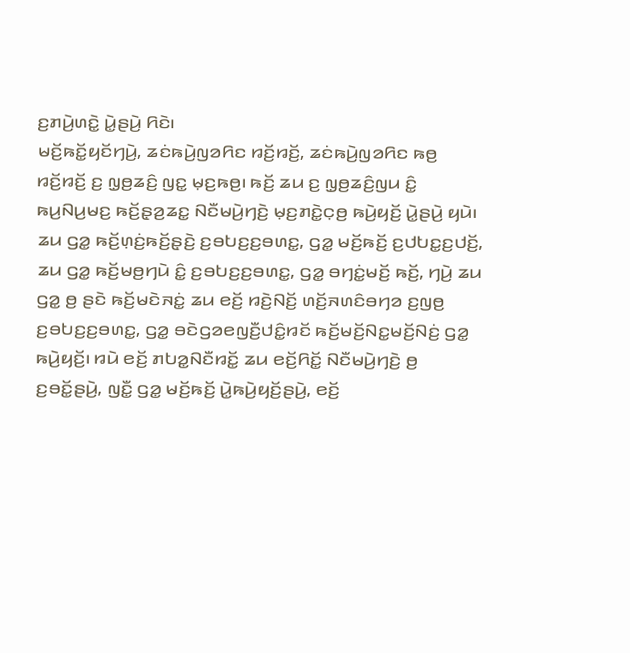ꤢ꤬ꤊꤣꤧ꤬ꤛꤢꤧ꤭ ꤣꤧ꤭ꤔꤣꤧ꤬ ꤖꤢꤧ꤯
ꤗꤢꤩ꤬ꤒꤢꤩ꤭ꤟꤢꤩꤚꤣꤧ꤬, ꤘꤢꤦꤒꤣꤧ꤬ꤜꤤꤖꤢ ꤙꤢꤩ꤬ꤙꤢꤩ꤬, ꤘꤢꤦꤒꤣꤧ꤬ꤜꤤꤖꤢ ꤒꤥ꤬ ꤙꤢꤩ꤬ꤙꤢꤩ꤬ ꤢ꤬ ꤜ꤫ꤥ꤬ꤘꤢꤨ꤬ ꤜꤢ꤭ ꤗ꤫ꤢ꤬ꤒꤥ꤬꤯ ꤒꤢꤩ꤬ ꤘꤣ ꤢ꤬ ꤜ꤫ꤥ꤬ꤘꤢꤨ꤬ꤜꤣ ꤢꤨ꤭ ꤒꤣ꤬ꤡꤣ꤬ꤗꤢ꤬ ꤒꤢꤩ꤬ꤔ꤫ꤤ꤬ꤘꤢ꤭ ꤡꤢꤪꤗꤣꤧ꤬ꤚꤢꤧ꤬ ꤗ꤫ꤢ꤬ꤊꤢꤧ꤭ꤍ꤫ꤥ꤬ ꤒꤣꤧ꤬ꤟꤢꤩ꤬ ꤣꤧ꤭ꤔꤣꤧ꤬ ꤟꤣꤧ꤯
ꤘꤣ ꤞꤤ꤭ ꤒꤢꤩ꤬ꤛ꤫ꤢꤦ꤬ꤒꤢꤩ꤬ꤔ꤫ꤢꤧ꤬ ꤢ꤬ꤋꤝꤢ꤬ꤢ꤬ꤋꤛꤢ꤭, ꤞꤤ꤭ ꤗꤢꤩ꤬ꤒꤢꤩ꤬ ꤢ꤬ꤓꤝꤢ꤭ꤢ꤬ꤓꤢꤩ꤬, ꤘꤣ ꤞꤤ꤭ ꤒꤢꤩ꤬ꤗꤥ꤬ꤚꤣꤧ ꤢꤨ꤭ ꤢ꤬ꤋꤝꤢ꤬ꤢ꤬ꤋꤛꤢ꤭, ꤞꤤ꤭ ꤋꤚꤢꤦ꤭ꤗꤢꤩ꤬ ꤒꤢꤩ꤬, ꤚꤣꤧ꤬ ꤘꤣ ꤞꤤ꤭ ꤥ꤬ ꤔꤢꤧ ꤒꤢꤩ꤬ꤗꤢꤧꤏꤢꤦ꤭ ꤘꤣ ꤕꤢꤩ꤬ ꤙꤢꤧ꤬ꤡꤢꤩ꤬ ꤛꤢꤩ꤬ꤏꤛꤢꤨꤋꤚꤤ ꤢ꤬ꤜꤥ꤬ ꤢ꤬ꤋꤝꤢ꤬ꤢ꤬ꤋꤛꤢ꤭, ꤞꤤ꤭ ꤋꤢꤧꤞꤤꤕꤜꤢꤪ꤬ꤓꤢꤨ꤭ꤙꤢꤩ ꤒꤢꤩ꤬ꤗꤢꤩ꤬ꤡꤢ꤭ꤗꤢꤩ꤬ꤡꤢꤦ꤬ ꤞꤤ꤭ ꤒꤣꤧ꤬ꤟꤢꤩ꤬꤯ ꤙꤣꤧ ꤕꤢꤩ꤬ ꤊꤝꤤ꤭ꤡꤢꤪꤙꤢꤩ꤭ ꤘꤣ ꤕꤢꤩ꤬ꤖꤢꤩ꤭ ꤡꤢꤪꤗꤣꤧ꤬ꤚꤢꤧ꤬ ꤥ꤬ ꤢ꤬ꤋꤢꤩ꤭ꤔꤣꤧ꤬, ꤜꤢꤪ꤭ ꤞꤤ꤭ ꤗꤢꤩ꤬ꤒꤢꤩ꤬ ꤣꤧ꤭ꤒꤣꤧ꤬ꤟꤢꤩ꤬ꤔꤣꤧ꤬, ꤕꤢꤩ꤬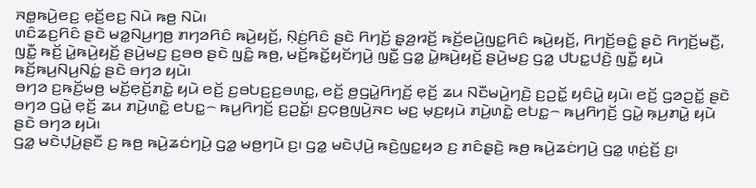ꤏꤥ꤭ꤒꤣꤧ꤬ꤕꤢ꤬ ꤕ꤫ꤢꤩ꤬ꤕꤢ꤬ ꤡꤣꤧ ꤒꤥ꤬ ꤡꤣꤧ꤯
ꤛꤢꤨꤘꤢ꤬ꤖꤢꤨ ꤔꤢꤧ ꤗꤤ꤭ꤡꤣ꤬ꤚꤥ꤬ ꤊꤚꤤꤖꤢꤨ ꤒꤣꤧ꤬ꤟꤢꤩ꤬, ꤡ꤫ꤢꤦ꤬ꤖꤢꤨ ꤔꤢꤧ ꤖꤚꤢꤩ꤬ ꤔ꤫ꤤ꤬ꤙꤢꤩ꤬ ꤒꤢꤩ꤬ꤕꤣꤧ꤬ꤜꤢ꤭ꤖꤢꤨ ꤒꤣꤧ꤬ꤟꤢꤩ꤬, ꤖꤚꤢꤩ꤬ꤋꤢꤨ꤭ ꤔꤢꤧ ꤖꤚꤢꤩ꤬ꤗꤢꤪ꤬, ꤜꤢꤪ꤭ ꤒꤢꤩ꤬ ꤣꤧ꤭ꤒꤣꤧ꤬ꤟꤢꤩ꤬ ꤔꤣꤧ꤬ꤗꤢ꤬ ꤢ꤬ꤋꤥ ꤔꤢꤧ ꤜꤢꤨ꤭ ꤒꤥ꤬, ꤗꤢꤩ꤬ꤒꤢꤩ꤭ꤟꤢꤩꤚꤣꤧ꤬ ꤜꤢꤪ꤭ ꤞꤤ꤭ ꤣꤧ꤭ꤒꤣꤧ꤬ꤟꤢꤩ꤬ ꤔꤣꤧ꤬ꤗꤢ꤬ ꤞꤤ꤭ ꤓꤝꤢ꤭ꤓꤢꤧ꤬ ꤜꤢꤪ꤭ ꤟꤣꤧ ꤒꤢꤩ꤬ꤒꤣ꤬ꤡꤣ꤬ꤡꤢꤦ꤭ ꤔꤢꤧ ꤋꤚꤤ ꤟꤣꤧ꤯
ꤋꤚꤤ ꤢ꤬ꤒꤢꤩ꤬ꤗꤥ꤬ ꤗꤢꤩ꤬ꤕ꤫ꤢꤩ꤬ꤊꤢꤧ꤭ ꤟꤣꤧ ꤕꤢꤩ꤬ ꤢ꤬ꤋꤝꤢ꤬ꤢ꤬ꤋꤛꤢ꤭, ꤕꤢꤩ꤬ ꤥ꤬ꤞꤣꤧ꤭ꤖꤚꤢꤩ꤬ ꤕ꤫ꤢꤩ꤬ ꤘꤣ ꤡꤢꤪꤗꤣꤧ꤬ꤚꤢꤧ꤬ ꤢ꤬ꤑꤢꤩ꤭ ꤟꤢꤨꤣꤧ꤭ ꤟꤣꤧ꤯ ꤕꤢꤩ꤬ ꤞꤤꤑꤢꤩ꤭ ꤔꤢꤧ ꤋꤚꤤ ꤞꤣꤧ꤭ ꤕ꤫ꤢꤩ꤬ ꤘꤣ ꤊꤣꤧ꤬ꤛꤢꤧ꤭ ꤕꤝꤢ꤭꤮ ꤒꤣ꤬ꤖꤚꤢꤩ꤬ ꤢ꤬ꤑꤢꤩ꤭꤯ ꤢ꤬ꤍ꤫ꤥ꤬ꤜꤣꤧ꤬ꤏꤢ ꤗꤢ꤬ ꤗ꤫ꤢ꤬ꤟꤣꤧ ꤊꤣꤧ꤬ꤛꤢꤧ꤭ ꤕꤝꤢ꤭꤮ ꤒꤣ꤬ꤖꤚꤢꤩ꤬ ꤞꤣꤧ꤭ ꤒ꤫ꤣ꤬ꤊꤣꤧ꤭ ꤟꤣꤧ ꤔꤢꤧ ꤋꤚꤤ ꤟꤣꤧ꤯
ꤞꤤ꤭ ꤗꤢꤧꤓ꤫ꤣꤧ꤬ꤔꤢꤪ ꤢ꤬ ꤒꤥ꤬ ꤒꤣꤧ꤬ꤘꤢꤦꤚꤣꤧ꤬ ꤞꤤ꤭ ꤗꤥ꤬ꤚꤣꤧ ꤢ꤬꤯ ꤞꤤ꤭ ꤗꤢꤧꤓ꤫ꤣꤧ꤬ ꤒꤢꤧ꤬ꤜꤢ꤭ꤟꤤ ꤢ꤬ ꤊꤢꤨꤔ꤫ꤢꤧ꤬ ꤒꤥ꤬ ꤒꤣꤧ꤬ꤘꤢꤦꤚꤣꤧ꤬ ꤞꤤ꤭ ꤛ꤫ꤢꤦ꤬ꤢꤩ꤬ ꤢ꤬꤯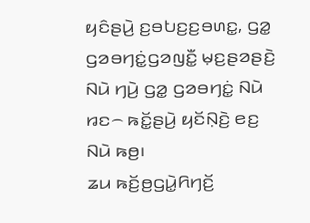ꤟꤢꤨꤔꤣꤧ꤬ ꤢ꤬ꤋꤝꤢ꤬ꤢ꤬ꤋꤛꤢ꤭, ꤞꤤ꤭ ꤞꤤꤋꤚꤢꤦ꤭ꤞꤤꤜꤢꤪ꤭ ꤗ꤫ꤢ꤬ꤔꤤꤔꤢꤧ꤬ ꤡꤣꤧ ꤚꤣꤧ꤬ ꤞꤤ꤭ ꤞꤤꤋꤚꤢꤦ꤭ ꤡꤣꤧ ꤙꤢ꤮ ꤒꤢꤩ꤭ꤔꤣꤧ꤬ ꤟꤢꤩꤡ꤫ꤢꤧ꤬ ꤕꤢ꤬ ꤡꤣꤧ ꤒꤥ꤬꤯
ꤘꤣ ꤒꤢꤩ꤬ꤥ꤬ꤞꤣꤧ꤭ꤖꤚꤢꤩ꤬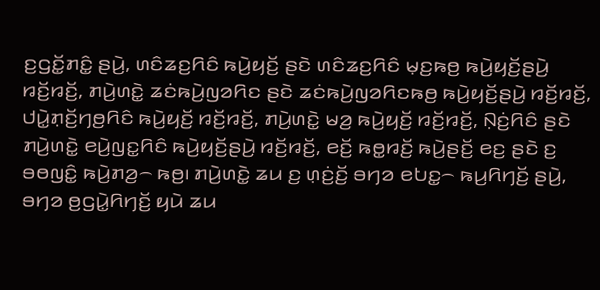ꤢ꤬ꤞꤢꤩ꤭ꤊꤢꤨ꤭ ꤔꤣꤧ꤬, ꤛꤢꤨꤘꤢ꤬ꤖꤢꤨ ꤒꤣꤧ꤬ꤟꤢꤩ꤬ ꤔꤢꤧ ꤛꤢꤨꤘꤢ꤬ꤖꤢꤨ ꤗ꤫ꤢ꤬ꤒꤥ꤬ ꤒꤣꤧ꤬ꤟꤢꤩ꤬ꤔꤣꤧ꤬ ꤙꤢꤩ꤬ꤙꤢꤩ꤬, ꤊꤣꤧ꤬ꤛꤢꤧ꤭ ꤘꤢꤦꤒꤣꤧ꤬ꤜꤤꤖꤢ ꤔꤢꤧ ꤘꤢꤦꤒꤣꤧ꤬ꤜꤤꤖꤢꤒꤥ꤬ ꤒꤣꤧ꤬ꤟꤢꤩ꤬ꤔꤣꤧ꤬ ꤙꤢꤩ꤬ꤙꤢꤩ꤬, ꤓꤣꤧ꤭ꤊ꤫ꤢꤩ꤬ꤚꤥ꤬ꤖꤢꤨ ꤒꤣꤧ꤬ꤟꤢꤩ꤬ ꤙꤢꤩ꤬ꤙꤢꤩ꤬, ꤊꤣꤧ꤬ꤛꤢꤧ꤭ ꤗꤤ꤬ ꤒꤣꤧ꤬ꤟꤢꤩ꤬ ꤙꤢꤩ꤬ꤙꤢꤩ꤬, ꤡ꤫ꤢꤦ꤬ꤖꤢꤨ ꤔꤢꤧ ꤊꤣꤧ꤬ꤛꤢꤧ꤭ ꤕꤣꤧ꤬ꤜꤢ꤭ꤖꤢꤨ ꤒꤣꤧ꤬ꤟꤢꤩ꤬ꤔꤣꤧ꤬ ꤙꤢꤩ꤬ꤙꤢꤩ꤬, ꤕꤢꤩ꤬ ꤒꤥ꤭ꤙꤢꤩ꤬ ꤒꤣꤧ꤬ꤔꤢꤩ꤬ ꤕꤢ꤬ ꤔꤢꤧ ꤢ꤬ ꤋꤥꤜꤢꤨ꤭ ꤒꤣꤧ꤬ꤊꤤ꤬꤮ ꤒꤥ꤬꤯ ꤊꤣꤧ꤬ꤛꤢꤧ꤭ ꤘꤣ ꤢ꤬ ꤛ꤫ꤢꤦ꤬ꤢꤩ꤬ ꤋꤚꤤ ꤕꤝꤢ꤭꤮ ꤒꤣ꤬ꤖꤚꤢꤩ꤬ ꤔꤣꤧ꤬, ꤋꤚꤤ ꤥ꤬ꤞꤣꤧ꤭ꤖꤚꤢꤩ꤬ ꤟꤣꤧ ꤘꤣ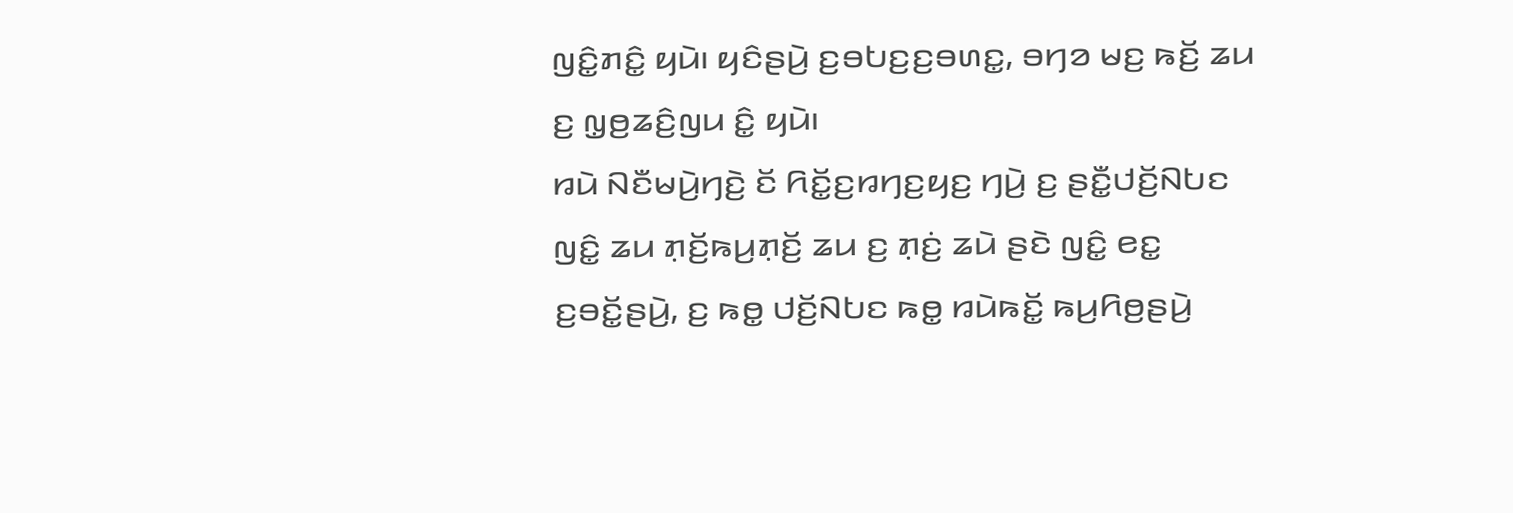ꤜꤢꤨ꤭ꤊꤢꤨ꤭ ꤟꤣꤧ꤯ ꤟꤢꤨꤔꤣꤧ꤬ ꤢ꤬ꤋꤝꤢ꤬ꤢ꤬ꤋꤛꤢ꤭, ꤋꤚꤤ ꤗꤢ꤬ ꤒꤢꤩ꤬ ꤘꤣ ꤢ꤬ ꤜ꤫ꤥ꤬ꤘꤢꤨ꤬ꤜꤣ ꤢꤨ꤭ ꤟꤣꤧ꤯
ꤙꤣꤧ ꤡꤢꤪꤗꤣꤧ꤬ꤚꤢꤧ꤬ ꤢꤩ ꤖꤢꤩ꤭ꤢ꤬ꤙꤚꤢ꤬ꤟꤢ꤬ ꤚꤣꤧ꤬ ꤢ꤬ ꤔꤢꤪ꤭ꤓꤢꤩ꤬ꤡꤝꤢ ꤜꤢꤨ꤭ ꤘꤣ ꤊ꤫ꤢꤩ꤬ꤒꤣ꤬ꤊ꤫ꤢꤩ꤬ ꤘꤣ ꤢ꤬ ꤊ꤫ꤢꤦ꤬ ꤘꤣꤧ ꤔꤢꤧ ꤜꤢꤨ꤭ ꤕꤢ꤭ ꤢ꤬ꤋꤢꤩ꤭ꤔꤣꤧ꤬, ꤢ꤬ ꤒꤥ꤭ ꤓꤢꤩ꤬ꤡꤝꤢ ꤒꤥ꤭ ꤙꤣꤧꤒꤢꤩ꤭ ꤒꤣ꤬ꤖꤥ꤬ꤔꤣꤧ꤬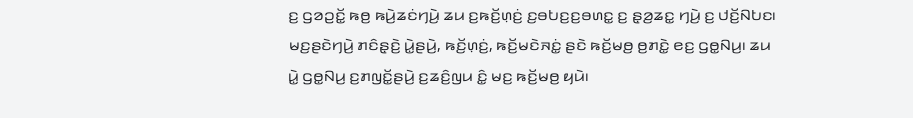ꤢ꤬ ꤞꤤꤑꤢꤩ꤭ ꤒꤥ꤬ ꤒꤣꤧ꤬ꤘꤢꤦꤚꤣꤧ꤬ ꤘꤣ ꤢ꤬ꤒꤢꤩ꤬ꤛ꤫ꤢꤦ꤬ ꤢ꤬ꤋꤝꤢ꤬ꤢ꤬ꤋꤛꤢ꤭ ꤢ꤬ ꤔ꤫ꤤ꤬ꤘꤢ꤭ ꤚꤣꤧ꤬ ꤢ꤬ ꤓꤢꤩ꤬ꤡꤝꤢ꤯
ꤗꤢ꤬ꤔꤢꤧꤚꤣꤧ꤬ ꤊꤢꤨꤔ꤫ꤢꤧ꤬ ꤣꤧ꤭ꤔꤣꤧ꤬, ꤒꤢꤩ꤬ꤛ꤫ꤢꤦ꤬, ꤒꤢꤩ꤬ꤗꤢꤧꤏꤢꤦ꤭ ꤔꤢꤧ ꤒꤢꤩ꤬ꤗꤥ꤬ ꤥ꤬ꤊꤢꤧ꤭ ꤕꤢ꤬ ꤞꤥ꤭ꤡꤣ꤬꤯ ꤘꤣ ꤣꤧ꤭ ꤞꤥ꤭ꤡꤣ꤬ ꤢ꤬ꤊꤜꤢꤩ꤭ꤔꤣꤧ꤬ ꤢ꤬ꤘꤢꤨ꤬ꤜꤣ ꤢꤨ꤭ ꤗꤢ꤬ ꤒꤢꤩ꤬ꤗꤥ꤬ ꤟꤣꤧ꤯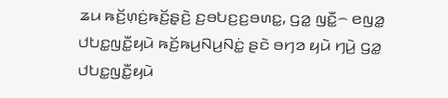ꤘꤣ ꤒꤢꤩ꤬ꤛ꤫ꤢꤦ꤬ꤒꤢꤩ꤬ꤔ꤫ꤢꤧ꤬ ꤢ꤬ꤋꤝꤢ꤬ꤢ꤬ꤋꤛꤢ꤭, ꤞꤤ꤭ ꤜꤢꤪ꤭꤮ ꤕꤜꤤ꤭ ꤓꤝꤢ꤭ꤜꤢꤪ꤭ꤟꤣꤧ ꤒꤢꤩ꤬ꤒꤣ꤬ꤡꤣ꤬ꤡꤢꤦ꤭ ꤔꤢꤧ ꤋꤚꤤ ꤟꤣꤧ ꤚꤣꤧ꤬ ꤞꤤ꤭ ꤓꤝꤢ꤭ꤜꤢꤪ꤭ꤟꤣꤧ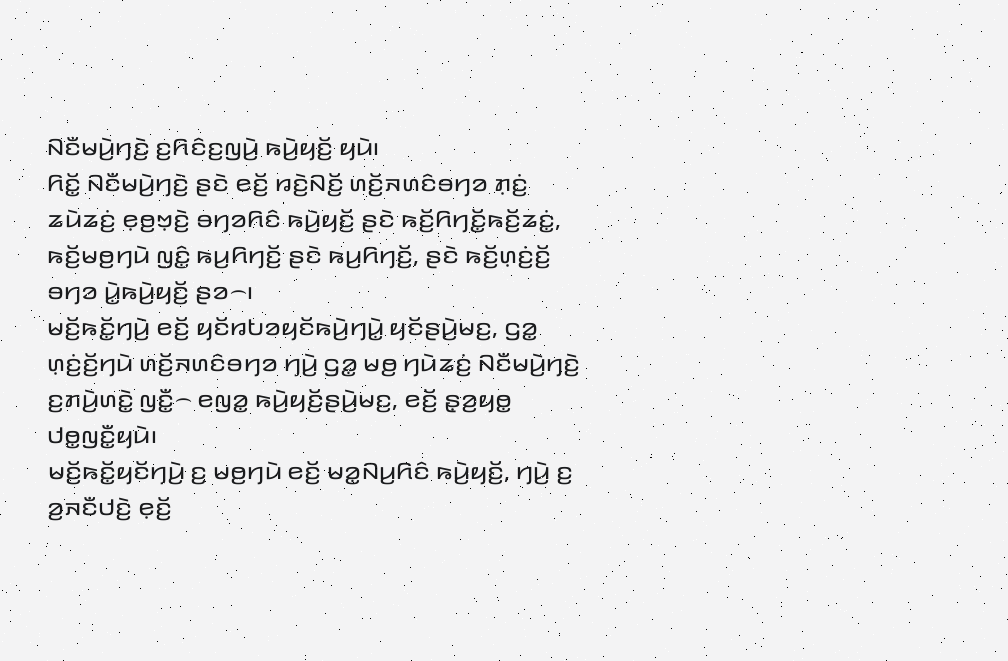ꤡꤢꤪꤗꤣꤧ꤬ꤚꤢꤧ꤬ ꤢ꤬ꤖꤢꤨꤢ꤬ꤜꤣꤧ꤬ ꤒꤣꤧ꤬ꤟꤢꤩ꤬ ꤟꤣꤧ꤯
ꤖꤢꤩ꤭ ꤡꤢꤪꤗꤣꤧ꤬ꤚꤢꤧ꤬ ꤔꤢꤧ ꤕꤢꤩ꤬ ꤙꤢꤧ꤬ꤡꤢꤩ꤬ ꤛꤢꤩ꤬ꤏꤛꤢꤨꤋꤚꤤ ꤊ꤫ꤢꤦ꤬ ꤘꤣꤧꤘꤢꤦ꤬ ꤕ꤫ꤥ꤬ꤠ꤫ꤢꤧ꤬ ꤋꤚꤤꤖꤢꤨ ꤒꤣꤧ꤬ꤟꤢꤩ꤬ ꤔꤢꤧ ꤒꤢꤩ꤬ꤖꤚꤢꤩ꤭ꤒꤢꤩ꤬ꤘꤢꤦ꤭, ꤒꤢꤩ꤬ꤗꤥ꤬ꤚꤣꤧ ꤜꤢꤨ꤭ ꤒꤣ꤬ꤖꤚꤢꤩ꤬ ꤔꤢꤧ ꤒꤣ꤬ꤖꤚꤢꤩ꤬, ꤔꤢꤧ ꤒꤢꤩ꤬ꤛ꤫ꤢꤦ꤬ꤢꤩ꤬ ꤋꤚꤤ ꤣꤧ꤭ꤒꤣꤧ꤬ꤟꤢꤩ꤬ ꤔꤤ꤮꤯
ꤗꤢꤩ꤬ꤒꤢꤩ꤭ꤚꤣꤧ꤬ ꤕꤢꤩ꤬ ꤟꤢꤩꤙꤝꤤꤟꤢꤩꤒꤣꤧ꤬ꤚꤣꤧ꤭ ꤟꤢꤩꤔꤣꤧ꤬ꤗꤢ꤬, ꤞꤤ꤭ ꤛ꤫ꤢꤦ꤬ꤢꤩ꤬ꤚꤣꤧ ꤛꤢꤩ꤬ꤏꤛꤢꤨꤋꤚꤤ ꤚꤣꤧ꤬ ꤞꤤ꤭ ꤗꤥ꤬ ꤚꤣꤧꤘꤢꤦ꤬ ꤡꤢꤪꤗꤣꤧ꤬ꤚꤢꤧ꤬ ꤢ꤬ꤊꤣꤧ꤬ꤛꤢꤧ꤭ ꤜꤢꤪ꤭꤮ ꤕꤜꤤ꤭ ꤒꤣꤧ꤬ꤟꤢꤩ꤬ꤔꤣꤧ꤬ꤗꤢ꤬, ꤕꤢꤩ꤬ ꤔ꤫ꤤ꤬ꤟꤥ꤭ ꤓꤥ꤭ꤜꤢꤪ꤭ꤟꤣꤧ꤯
ꤗꤢꤩ꤬ꤒꤢꤩ꤭ꤟꤢꤩꤚꤣꤧ꤬ ꤢ꤬ ꤗꤥ꤬ꤚꤣꤧ ꤕꤢꤩ꤬ ꤗꤤ꤭ꤡꤣ꤬ꤖꤢꤨ ꤒꤣꤧ꤬ꤟꤢꤩ꤬, ꤚꤣꤧ꤬ ꤢ꤬ ꤤ꤬ꤏꤢꤪꤓꤢꤧ꤬ ꤕ꤫ꤢꤩ꤬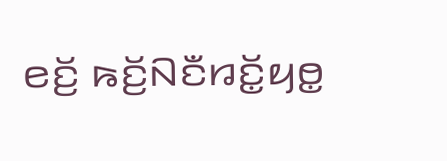ꤕꤢꤩ꤬ ꤒꤢꤩ꤬ꤡꤢꤪꤙꤢꤩ꤭ꤟꤥ꤭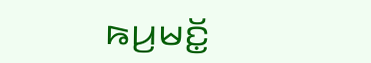ꤒꤣ꤬ꤗꤢꤩ꤭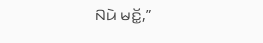ꤡꤣꤧ ꤗꤢꤩ꤭,”